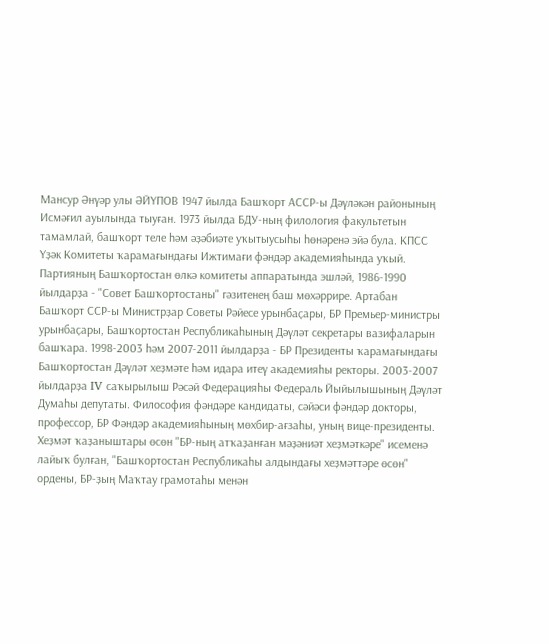Мансур Әнүәр улы ӘЙҮПОВ 1947 йылда Башҡорт АССР-ы Дәүләкән районының Исмәғил ауылында тыуған. 1973 йылда БДУ-ның филология факультетын тамамлай, башҡорт теле һәм әҙәбиәте уҡытыусыһы һөнәренә эйә була. КПСС Үҙәк Комитеты ҡарамағындағы Ижтимағи фәндәр академияһында уҡый. Партияның Башҡортостан өлкә комитеты аппаратында эшләй, 1986-1990 йылдарҙа - "Совет Башҡортостаны" гәзитенең баш мөхәррире. Артабан Башҡорт ССР-ы Министрҙар Советы Рәйесе урынбаҫары, БР Премьер-министры урынбаҫары, Башҡортостан Республикаһының Дәүләт секретары вазифаларын башҡара. 1998-2003 һәм 2007-2011 йылдарҙа - БР Президенты ҡарамағындағы Башҡортостан Дәүләт хеҙмәте һәм идара итеү академияһы ректоры. 2003-2007 йылдарҙа IV саҡырылыш Рәсәй Федерацияһы Федераль Йыйылышының Дәүләт Думаһы депутаты. Философия фәндәре кандидаты, сәйәси фәндәр докторы, профессор, БР Фәндәр академияһының мөхбир-ағзаһы, уның вице-президенты. Хеҙмәт ҡаҙаныштары өсөн "БР-ның атҡаҙанған мәҙәниәт хеҙмәткәре" исеменә лайыҡ булған, "Башҡортостан Республикаһы алдындағы хеҙмәттәре өсөн" ордены, БР-ҙың Маҡтау грамотаһы менән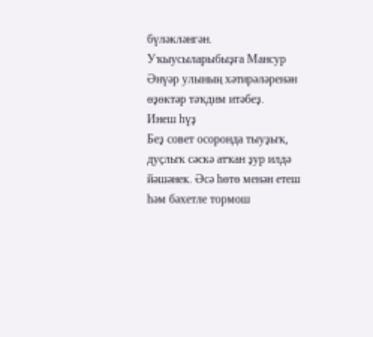бүләкләнгән. Уҡыусыларыбыҙға Мансур Әнүәр улының хәтирәләренән өҙөктәр тәҡдим итәбеҙ.
Инеш һүҙ
Беҙ совет осоронда тыуҙыҡ, дуҫлыҡ сәскә атҡан ҙур илдә йәшәнек. Әсә һөтө менән етеш һәм бәхетле тормош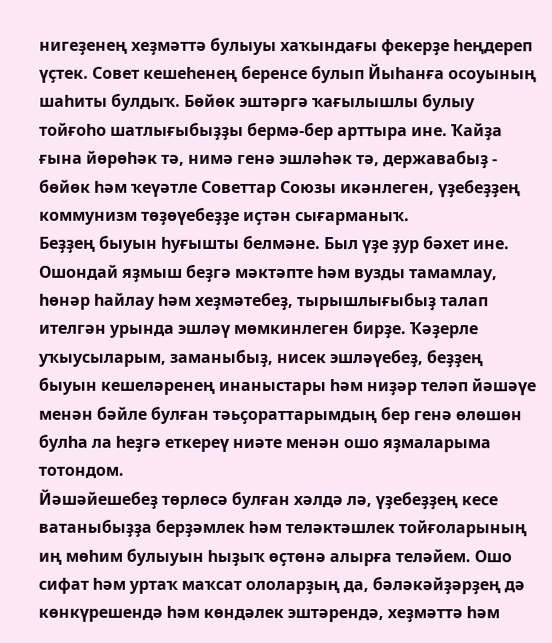нигеҙенең хеҙмәттә булыуы хаҡындағы фекерҙе һеңдереп үҫтек. Совет кешеһенең беренсе булып Йыһанға осоуының шаһиты булдыҡ. Бөйөк эштәргә ҡағылышлы булыу тойғоһо шатлығыбыҙҙы бермә-бер арттыра ине. Ҡайҙа ғына йөрөһәк тә, нимә генә эшләһәк тә, державабыҙ - бөйөк һәм ҡеүәтле Советтар Союзы икәнлеген, үҙебеҙҙең коммунизм төҙөүебеҙҙе иҫтән сығарманыҡ.
Беҙҙең быуын һуғышты белмәне. Был үҙе ҙур бәхет ине. Ошондай яҙмыш беҙгә мәктәпте һәм вузды тамамлау, һөнәр һайлау һәм хеҙмәтебеҙ, тырышлығыбыҙ талап ителгән урында эшләү мөмкинлеген бирҙе. Ҡәҙерле уҡыусыларым, заманыбыҙ, нисек эшләүебеҙ, беҙҙең быуын кешеләренең инаныстары һәм ниҙәр теләп йәшәүе менән бәйле булған тәьҫораттарымдың бер генә өлөшөн булһа ла һеҙгә еткереү ниәте менән ошо яҙмаларыма тотондом.
Йәшәйешебеҙ төрлөсә булған хәлдә лә, үҙебеҙҙең кесе ватаныбыҙҙа берҙәмлек һәм теләктәшлек тойғоларының иң мөһим булыуын һыҙыҡ өҫтөнә алырға теләйем. Ошо сифат һәм уртаҡ маҡсат ололарҙың да, бәләкәйҙәрҙең дә көнкүрешендә һәм көндәлек эштәрендә, хеҙмәттә һәм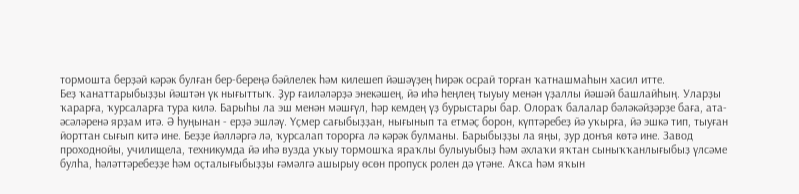тормошта берҙәй кәрәк булған бер-береңә бәйлелек һәм килешеп йәшәүҙең һирәк осрай торған ҡатнашмаһын хасил итте.
Беҙ ҡанаттарыбыҙҙы йәштән үк нығыттыҡ. Ҙур ғаиләләрҙә энекәшең, йә иһә һеңлең тыуыу менән үҙаллы йәшәй башлайһың. Уларҙы ҡарарға, ҡурсаларға тура килә. Барыһы ла эш менән мәшғүл, һәр кемдең үҙ бурыстары бар. Олораҡ балалар бәләкәйҙәрҙе баға, ата-әсәләренә ярҙам итә. Ә һуңынан - ерҙә эшләү. Үҫмер сағыбыҙҙан, нығынып та етмәҫ борон, күптәребеҙ йә уҡырға, йә эшкә тип, тыуған йорттан сығып китә ине. Беҙҙе йәлләргә лә, ҡурсалап торорға лә кәрәк булманы. Барыбыҙҙы ла яңы, ҙур донъя көтә ине. Завод проходнойы, училищела, техникумда йә иһә вузда уҡыу тормошҡа яраҡлы булыуыбыҙ һәм әхлаҡи яҡтан сыныҡҡанлығыбыҙ үлсәме булһа, һәләттәребеҙҙе һәм оҫталығыбыҙҙы ғәмәлгә ашырыу өсөн пропуск ролен дә үтәне. Аҡса һәм яҡын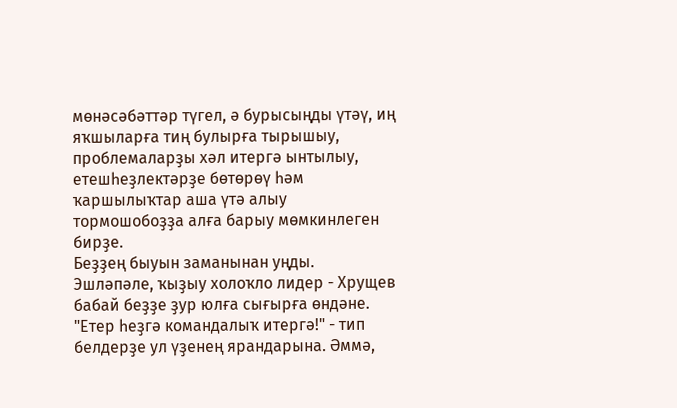мөнәсәбәттәр түгел, ә бурысыңды үтәү, иң яҡшыларға тиң булырға тырышыу, проблемаларҙы хәл итергә ынтылыу, етешһеҙлектәрҙе бөтөрөү һәм ҡаршылыҡтар аша үтә алыу тормошобоҙҙа алға барыу мөмкинлеген бирҙе.
Беҙҙең быуын заманынан уңды. Эшләпәле, ҡыҙыу холоҡло лидер - Хрущев бабай беҙҙе ҙур юлға сығырға өндәне. "Етер һеҙгә командалыҡ итергә!" - тип белдерҙе ул үҙенең ярандарына. Әммә,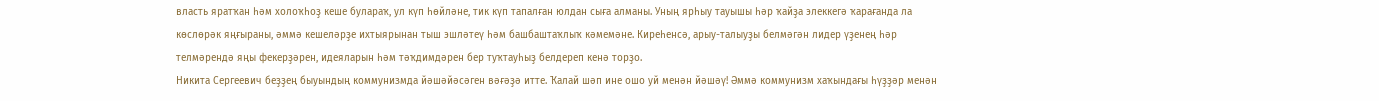власть яратҡан һәм холоҡһоҙ кеше булараҡ, ул күп һөйләне, тик күп тапалған юлдан сыға алманы. Уның ярһыу тауышы һәр ҡайҙа элеккегә ҡарағанда ла көслөрәк яңғыраны, әммә кешеләрҙе ихтыярынан тыш эшләтеү һәм башбаштаҡлыҡ кәмемәне. Киреһенсә, арыу-талыуҙы белмәгән лидер үҙенең һәр телмәрендә яңы фекерҙәрен, идеяларын һәм тәҡдимдәрен бер туҡтауһыҙ белдереп кенә торҙо.
Никита Сергеевич беҙҙең быуындың коммунизмда йәшәйәсәген вәғәҙә итте. Ҡалай шәп ине ошо уй менән йәшәү! Әммә коммунизм хаҡындағы һүҙҙәр менән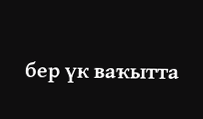бер үк ваҡытта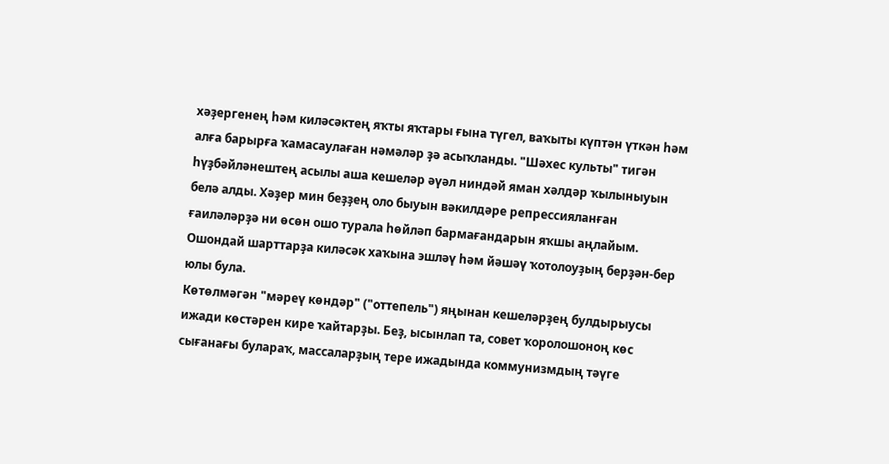хәҙергенең һәм киләсәктең яҡты яҡтары ғына түгел, ваҡыты күптән үткән һәм алға барырға ҡамасаулаған нәмәләр ҙә асыҡланды. "Шәхес культы" тигән һүҙбәйләнештең асылы аша кешеләр әүәл ниндәй яман хәлдәр ҡылыныуын белә алды. Хәҙер мин беҙҙең оло быуын вәкилдәре репрессияланған ғаиләләрҙә ни өсөн ошо турала һөйләп бармағандарын яҡшы аңлайым. Ошондай шарттарҙа киләсәк хаҡына эшләү һәм йәшәү ҡотолоуҙың берҙән-бер юлы була.
Көтөлмәгән "мәреү көндәр" ("оттепель") яңынан кешеләрҙең булдырыусы ижади көстәрен кире ҡайтарҙы. Беҙ, ысынлап та, совет ҡоролошоноң көс сығанағы булараҡ, массаларҙың тере ижадында коммунизмдың тәүге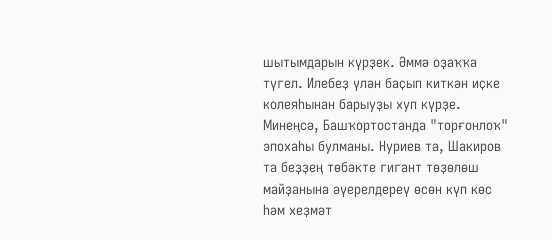шытымдарын күрҙек. Әммә оҙаҡҡа түгел. Илебеҙ үлән баҫып киткән иҫке колеяһынан барыуҙы хуп күрҙе.
Минеңсә, Башҡортостанда "торғонлоҡ" эпохаһы булманы. Нуриев та, Шакиров та беҙҙең төбәкте гигант төҙөлөш майҙанына әүерелдереү өсөн күп көс һәм хеҙмәт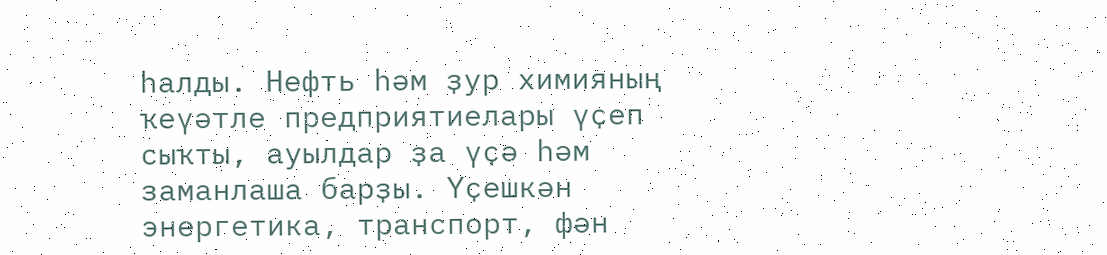һалды. Нефть һәм ҙур химияның ҡеүәтле предприятиелары үҫеп сыҡты, ауылдар ҙа үҫә һәм заманлаша барҙы. Үҫешкән энергетика, транспорт, фән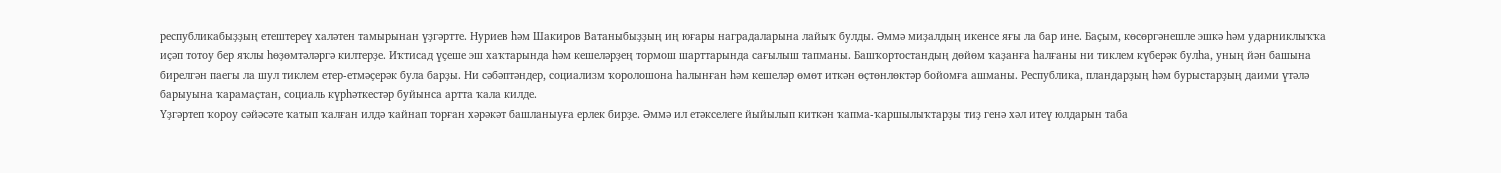республикабыҙҙың етештереү халәтен тамырынан үҙгәртте. Нуриев һәм Шакиров Ватаныбыҙҙың иң юғары наградаларына лайыҡ булды. Әммә миҙалдың икенсе яғы ла бар ине. Баҫым, көсөргәнешле эшкә һәм ударниклыҡҡа иҫәп тотоу бер яҡлы һөҙөмтәләргә килтерҙе. Иҡтисад үҫеше эш хаҡтарында һәм кешеләрҙең тормош шарттарында сағылыш тапманы. Башҡортостандың дөйөм ҡаҙанға һалғаны ни тиклем күберәк булһа, уның йән башына бирелгән паегы ла шул тиклем етер-етмәҫерәк була барҙы. Ни сәбәптәндер, социализм ҡоролошона һалынған һәм кешеләр өмөт иткән өҫтөнлөктәр бойомға ашманы. Республика, пландарҙың һәм бурыстарҙың даими үтәлә барыуына ҡарамаҫтан, социаль күрһәткестәр буйынса артта ҡала килде.
Үҙгәртеп ҡороу сәйәсәте ҡатып ҡалған илдә ҡайнап торған хәрәкәт башланыуға ерлек бирҙе. Әммә ил етәкселеге йыйылып киткән ҡапма-ҡаршылыҡтарҙы тиҙ генә хәл итеү юлдарын таба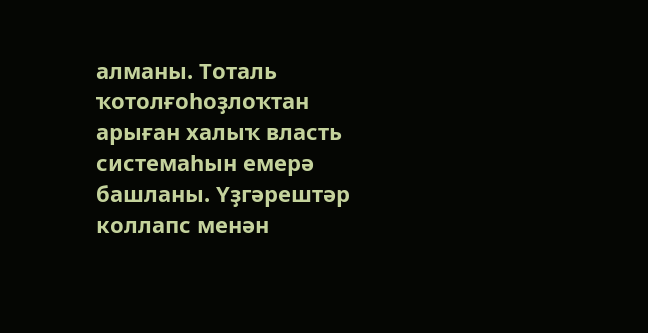алманы. Тоталь ҡотолғоһоҙлоҡтан арыған халыҡ власть системаһын емерә башланы. Үҙгәрештәр коллапс менән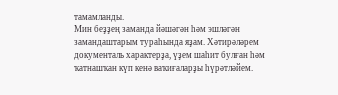тамамланды.
Мин беҙҙең заманда йәшәгән һәм эшләгән замандаштарым тураһында яҙам. Хәтирәләрем документаль характерҙа, үҙем шаһит булған һәм ҡатнашҡан күп кенә ваҡиғаларҙы һүрәтләйем.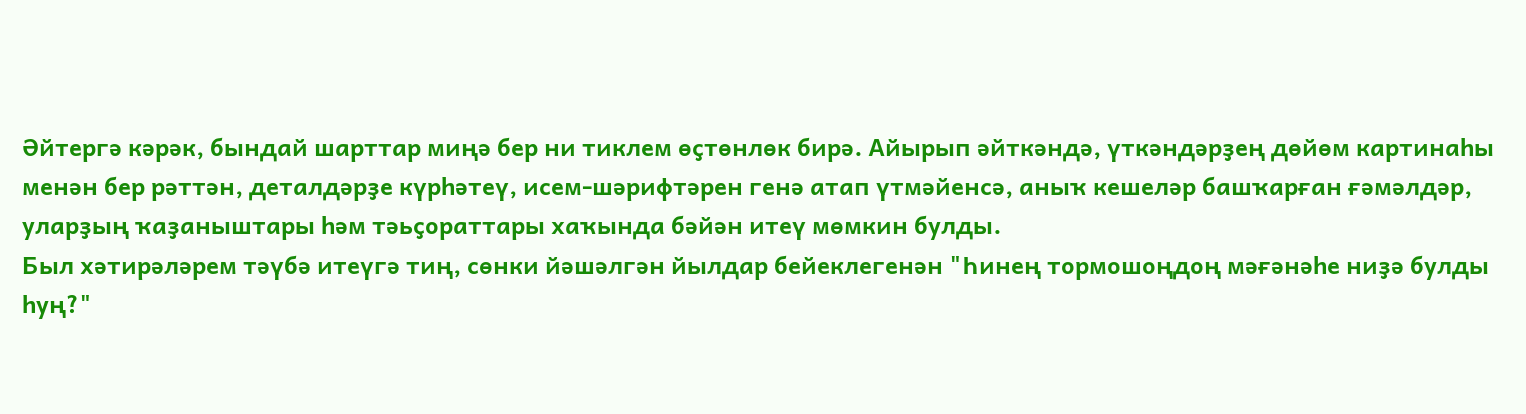Әйтергә кәрәк, бындай шарттар миңә бер ни тиклем өҫтөнлөк бирә. Айырып әйткәндә, үткәндәрҙең дөйөм картинаһы менән бер рәттән, деталдәрҙе күрһәтеү, исем-шәрифтәрен генә атап үтмәйенсә, аныҡ кешеләр башҡарған ғәмәлдәр, уларҙың ҡаҙаныштары һәм тәьҫораттары хаҡында бәйән итеү мөмкин булды.
Был хәтирәләрем тәүбә итеүгә тиң, сөнки йәшәлгән йылдар бейеклегенән "Һинең тормошоңдоң мәғәнәһе ниҙә булды һуң?"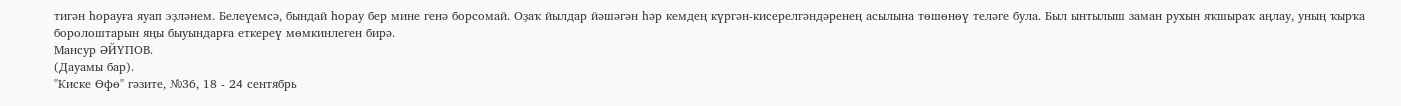тигән һорауға яуап эҙләнем. Белеүемсә, бындай һорау бер мине генә борсомай. Оҙаҡ йылдар йәшәгән һәр кемдең күргән-кисерелгәндәренең асылына төшөнөү теләге була. Был ынтылыш заман рухын яҡшыраҡ аңлау, уның ҡырҡа боролоштарын яңы быуындарға еткереү мөмкинлеген бирә.
Мансур ӘЙҮПОВ.
(Дауамы бар).
"Киске Өфө" гәзите, №36, 18 - 24 сентябрь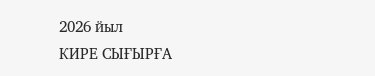2026 йыл
КИРЕ СЫҒЫРҒА